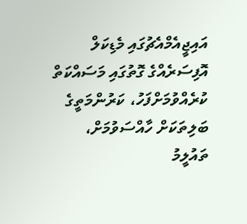އައިޖީއެމްއެޗުގައި މެޑިކަލް އޮފިސަރެއްގެ ގޮތުގައި މަސައްކަތް ކުރެއްވުމަށްފަހު، ކަރުންމަތީގެ ބަލިތަކަށް ހާއްސަވުމަށް، ތައުލީމު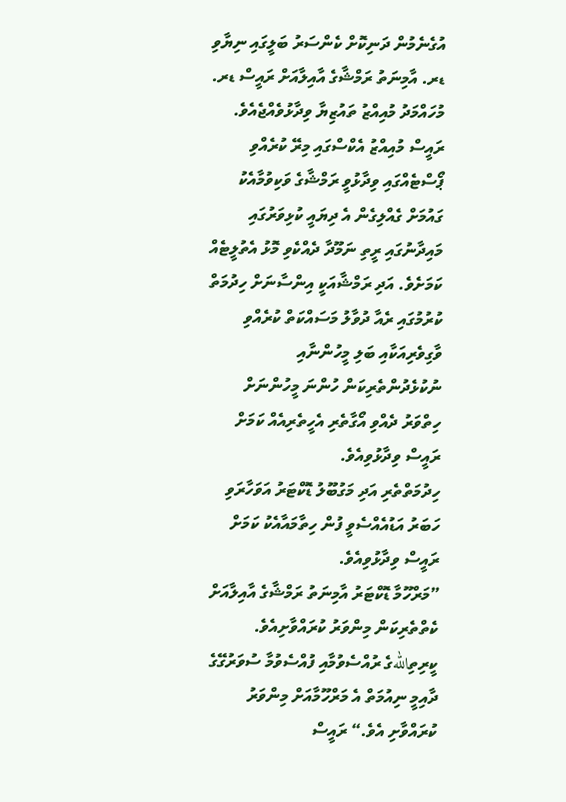އުގެނެމުން ދަނިކޮށް ކެންސަރު ބަލީގައި ނިޔާވި ޑރ. އާމިނަތު ރަމްޝާގެ އާއިލާއަށް ރައީސް ޑރ. މުހައްމަދު މުއިއްޒު ތައުޒިޔާ ވިދާޅުވެއްޖެއެވެ.
ރައީސް މުއިއްޒު އެކްސްގައި މިރޭ ކުރެއްވި ޕޯސްޓެއްގައި ވިދާޅުވީ ރަމްޝާގެ ވަކިވުމާއެކު ގައުމަށް ގެއްލިގެން އެ ދިޔައީ ކުޅިވަރުގައި މައިދާނުގައި ރީތި ނަމޫދާ ދެއްކެވި މޮޅު އެތުލީޓެއް ކަމަށެވެ. އަދި ރަމްޝާއަކީ އިންސާނަށް ހިދުމަތް ކުރުމުގައި ރެއާ ދުވާލު މަސައްކަތް ކުރެއްވި ވާގިވެރިއަކާއި ބަލި މީހުންނާއި ނުކުޅެދުންތެރިކަން ހުންނަ މީހުންނަށް ހިތްވަރު ދެއްވި އޯގާތެރި އެހީތެރިއެއް ކަމަށް ރައީސް ވިދާޅުވިއެވެ.
ހިދުމަތްތެރި އަދި މަގުބޫލު ޑޮކްޓަރު އަވަހާރަވި ހަބަރު އަޑުއެއްސެވީ ފުން ހިތާމައާއެކު ކަމަށް ރައީސް ވިދާޅުވިއެވެ.
”މަރްހޫމާ ޑޮކްޓަރު އާމިނަތު ރަމްޝާގެ އާއިލާއަށް ކެތްތެރިކަން މިންވަރު ކުރައްވާށިއެވެ. ކީރިތިاللهގެ ރުއްސެވުމާއި ފުއްސެވުމާ ސުވަރުގޭގެ ދާއިމީ ނިއުމަތް އެ މަރްހޫމާއަށް މިންވަރު ކުރައްވާށި އެވެ.“ ރައީސް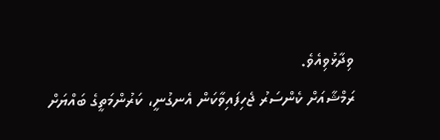ވިދާޅުވިއެވެ.
ރަމްޝާއަށް ކެންސަރު ޖެހިފައިވާކަން އެނގުނީ، ކަރުންމަތީގެ ބައްޔަށް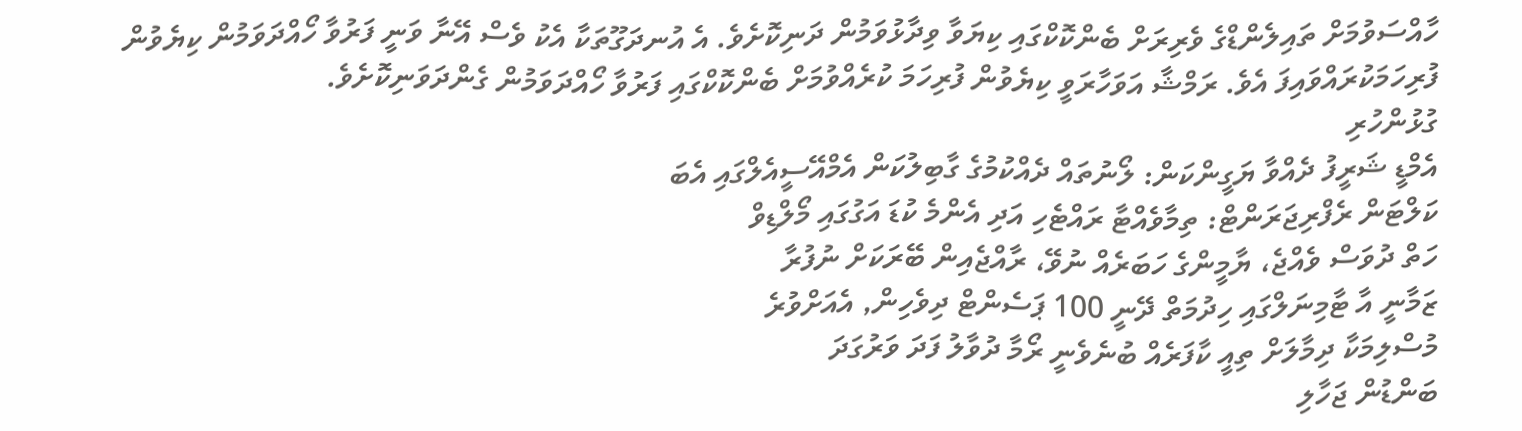ހާއްސަވުމަށް ތައިލެންޑްގެ ވެރިރަށް ބެންކޮކްގައި ކިޔަވާ ވިދާޅުވަމުން ދަނިކޮށެވެ. އެ އުނދަގޫތަކާ އެކު ވެސް އޭނާ ވަނީ ފަރުވާ ހޯއްދަވަމުން ކިޔެވުން ފުރިހަމަކުރައްވައިފަ އެވެ. ރަމްޝާ އަވަހާރަވީ ކިޔެވުން ފުރިހަމަ ކުރެއްވުމަށް ބެންކޮކްގައި ފަރުވާ ހޯއްދަވަމުން ގެންދަވަނިކޮށެވެ.
ގުޅުންހުރި
އެމްޑީ ޝަރީފު ދެއްވާ ޔަގީންކަން: ލޯނުތައް ދެއްކުމުގެ ގާބިލުކަން އެމްއޭސީއެލްގައި އެބަ
ކަލްޓަން ރެފްރިޖަރަންޓް: ތިމާވެއްޓާ ރައްޓެހި އަދި އެންމެ ކުޑަ އަގުގައި މޯލްޑިވް
ހަތް ދުވަސް ވެއްޖެ، ޔާމީންގެ ހަބަރެއް ނުވޭ، ރާއްޖެއިން ބޭރަކަށް ނުފުރާ
ޒަމާނީ އާ ޓާމިނަލްގައި ހިދުމަތް ދޭނީ 100 ޕަސެންޓް ދިވެހިން, އެއަށްވުރެ
މުސްލިމަކާ ދިމާލަށް ތިއީ ކާފަރެއް ބުނެވެނީ ރޯމާ ދުވާލު ފަދަ ވަރުގަދަ
ބަންޑުން ޖަހާލި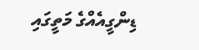ޑިންގީއެއްގެ މަތީގައި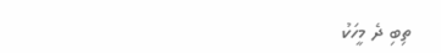ތިބި ދެ މީހަކު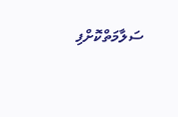ސަލާމަތްކޮށްފި